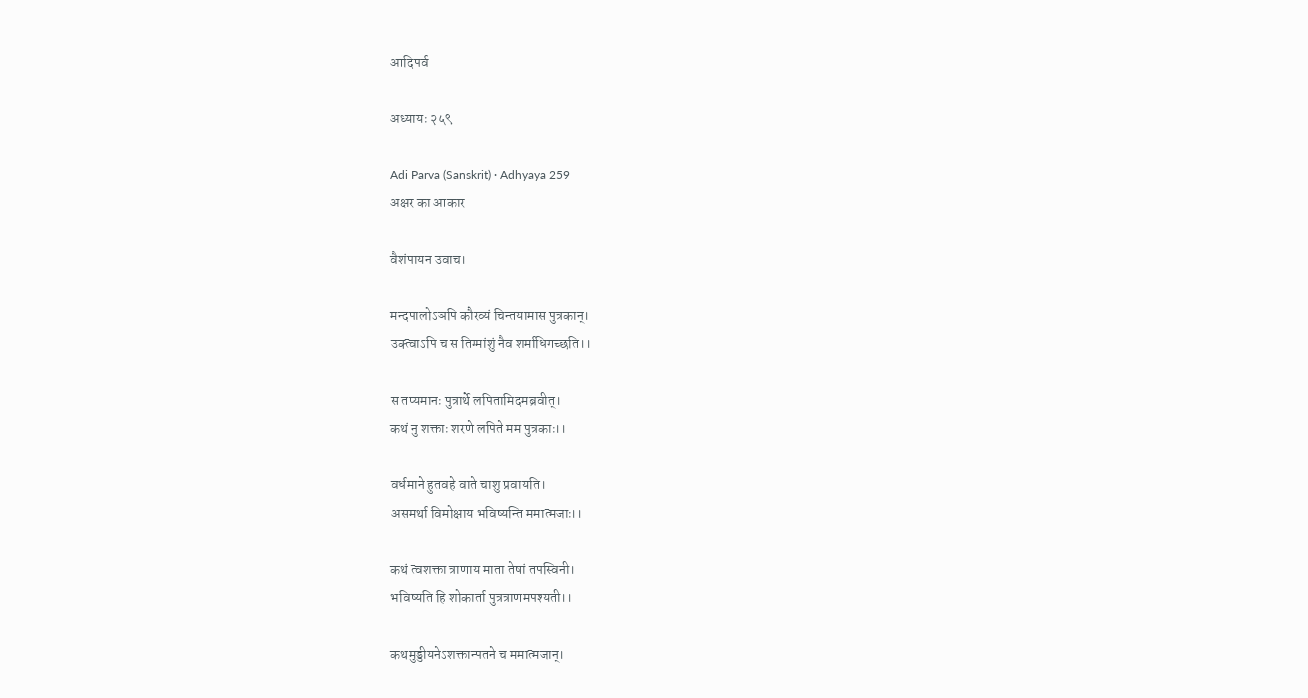आदिपर्व

अध्यायः २५९

Adi Parva (Sanskrit) · Adhyaya 259
अक्षर का आकार

वैशंपायन उवाच।

मन्दपालोऽञपि कौरव्यं चिन्तयामास पुत्रकान्।
उक्त्वाऽपि च स तिग्मांशुं नैव शर्माधिगच्छति।।

स तप्यमानः पुत्रार्थे लपितामिदमब्रवीत्।
कथं नु शक्ताः शरणे लपिते मम पुत्रकाः।।

वर्धमाने हुतवहे वाते चाशु प्रवायति।
असमर्था विमोक्षाय भविष्यन्ति ममात्मजाः।।

कथं त्वशक्ता त्राणाय माता तेषां तपस्विनी।
भविष्यति हि शोकार्ता पुत्रत्राणमपश्यती।।

कथमुड्डीयनेऽशक्तान्पतने च ममात्मजान्।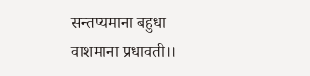सन्तप्यमाना बहुधा वाशमाना प्रधावती।।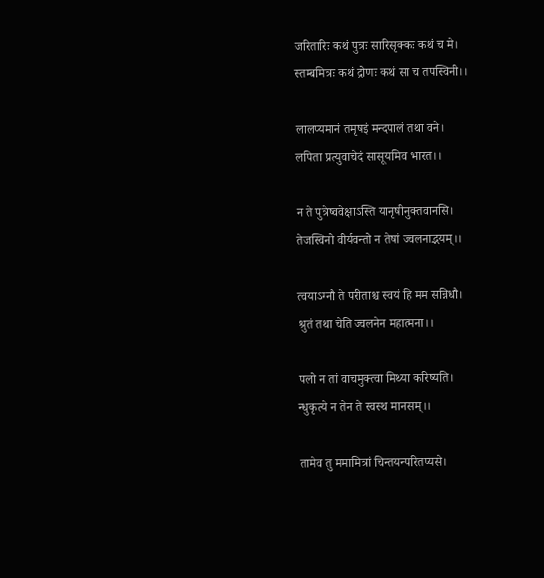जरितारिः कथं पुत्रः सारिसृक्कः कथं च मे।
स्तम्बमित्रः कथं द्रोणः कथं सा च तपस्विनी।।

लालप्यमानं तमृषइं मन्दपालं तथा वने।
लपिता प्रत्युवाचेदं सासूयमिव भारत।।

न ते पुत्रेष्ववेक्षाऽस्ति यानृषीनुक्तवानसि।
तेजस्विनो वीर्यवन्तो न तेषां ज्वलनाद्भयम्।।

त्वयाऽग्नौ ते परीताश्च स्वयं हि मम सन्निधौ।
श्रुतं तथा चेति ज्वलनेन महात्मना।।

पलो न तां वाचमुक्त्वा मिथ्या करिष्यति।
न्धुकृत्ये न तेन ते स्वस्थ मानसम्।।

तामेव तु ममामित्रां चिन्तयन्परितप्यसे।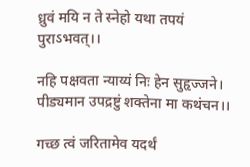ध्रुवं मयि न ते स्नेहो यथा तपयं पुराऽभवत्।।

नहि पक्षवता न्याय्यं निः हेन सुहृज्जने।
पीड्यमान उपद्रष्टुं शक्तेना मा कथंचन।।

गच्छ त्वं जरितामेव यदर्थं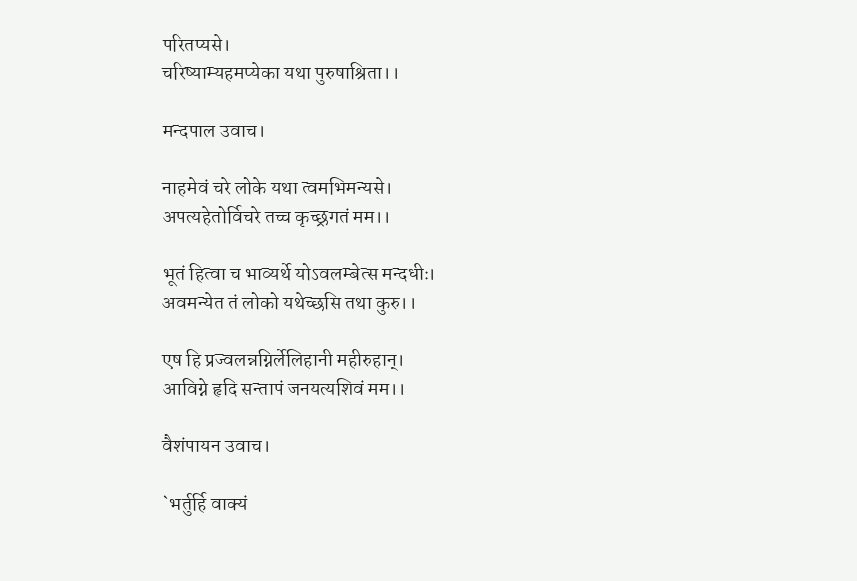परितप्यसे।
चरिष्याम्यहमप्येका यथा पुरुषाश्रिता।।

मन्दपाल उवाच।

नाहमेवं चरे लोके यथा त्वमभिमन्यसे।
अपत्यहेतोर्विचरे तच्च कृच्छ्रगतं मम।।

भूतं हित्वा च भाव्यर्थे योऽवलम्बेत्स मन्दधीः।
अवमन्येत तं लोको यथेच्छसि तथा कुरु।।

एष हि प्रज्वलन्नग्निर्लेलिहानी महीरुहान्।
आविग्ने हृदि सन्तापं जनयत्यशिवं मम।।

वैशंपायन उवाच।

`भर्तुर्हि वाक्यं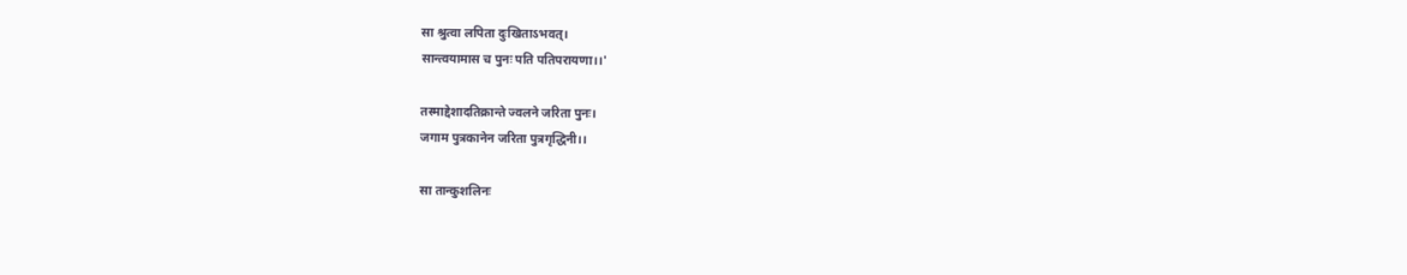सा श्रुत्वा लपिता दुःखिताऽभवत्।
सान्त्वयामास च पुनः पति पतिपरायणा।।'

तस्माद्देशादतिक्रान्ते ज्वलने जरिता पुनः।
जगाम पुत्रकानेन जरिता पुत्रगृद्धिनी।।

सा तान्कुशलिनः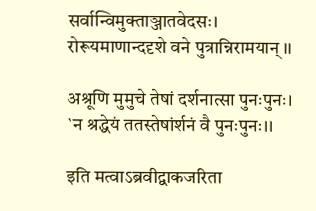सर्वान्विमुक्ताञ्जातवेदसः।
रोरूयमाणान्ददृशे वने पुत्रान्निरामयान्।।

अश्रूणि मुमुचे तेषां दर्शनात्सा पुनःपुनः।
`न श्रद्धेयं ततस्तेषांर्शनं वै पुनःपुनः।।

इति मत्वाऽब्रवीद्वाकजरिता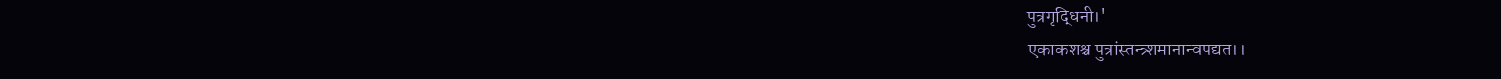पुत्रगृद्धिनी।'
एकाकशश्च पुत्रांस्तन्त्र्शमानान्वपद्यत।।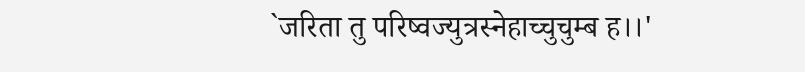`जरिता तु परिष्वज्युत्रस्नेहाच्चुचुम्ब ह।।'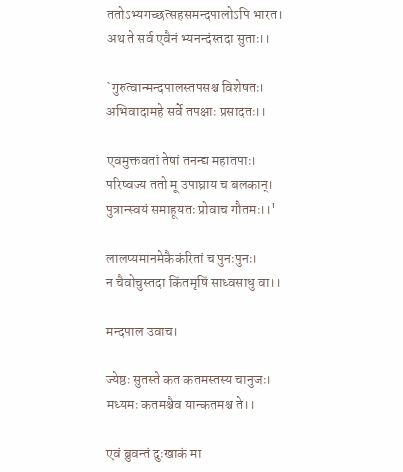ततोऽभ्यगच्छत्सहसमन्दपालोऽपि भारत।
अथ ते सर्व एवैनं भ्यनन्दंस्तदा सुताः।।

`गुरुत्वान्मन्दपालस्तपसश्च विशेषतः।
अभिवादामहे सर्वे तपक्षाः प्रसादतः।।

एवमुक्तवतां तेषां तनन्द्य महातपाः।
परिष्वज्य ततो मू उपाघ्राय च बलकान्।
पुत्रान्स्वयं समाहूयतः प्रोवाच गौतमः।।'

लालप्यमानमेकैकंरितां च पुनःपुनः।
न चैवोचुस्तदा किंतमृषिं साध्वसाधु वा।।

मन्दपाल उवाच।

ज्येष्ठः सुतस्ते कत कतमस्तस्य चानुजः।
मध्यमः कतमश्चैव यान्कतमश्च ते।।

एवं ब्रुवन्तं दुःखाकं मा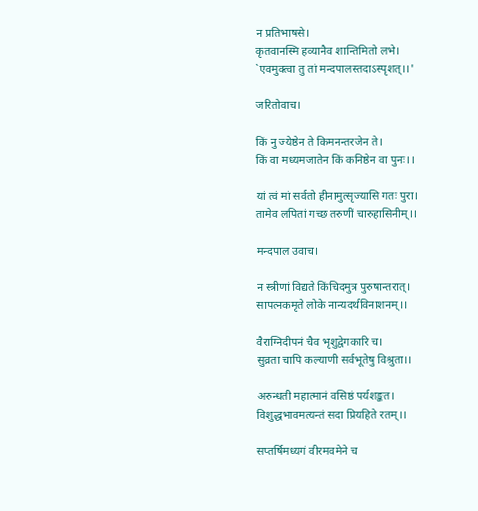न प्रतिभाषसे।
कृतवानस्मि हव्यानैव शान्तिमितो लभे।
`एवमुक्त्वा तु तां मन्दपालस्तदाऽस्पृशत्।।'

जरितोवाच।

किं नु ज्येष्ठेन ते किमनन्तरजेन ते।
किं वा मध्यमजातेन किं कनिष्ठेन वा पुनः।।

यां त्वं मां सर्वतो हीनामुत्सृज्यासि गतः पुरा।
तामेव लपितां गच्छ तरुणीं चारुहासिनीम्।।

मन्दपाल उवाच।

न स्त्रीणां विद्यते किंचिदमुत्र पुरुषान्तरात्।
सापत्नकमृते लोके नान्यदर्थविनाशनम्।।

वैराग्निदीपनं चैव भृशुद्वेगकारि च।
सुव्रता चापि कल्याणी सर्वभूतेषु विश्रुता।।

अरुन्धती महात्मानं वसिष्ठं पर्यशङ्कत।
विशुद्धभावमत्यन्तं सदा प्रियहिते रतम्।।

सप्तर्षिमध्यगं वीरमवमेने च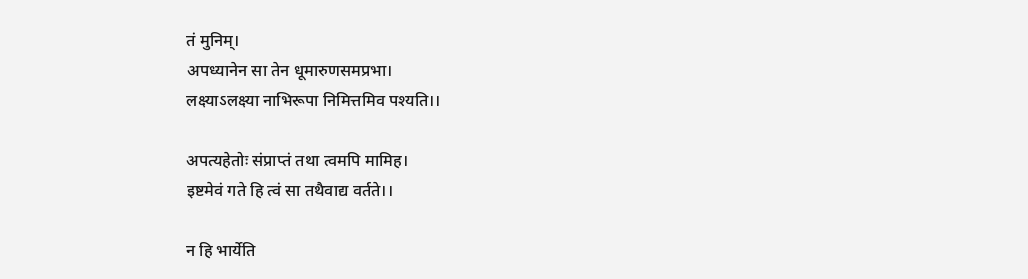तं मुनिम्।
अपध्यानेन सा तेन धूमारुणसमप्रभा।
लक्ष्याऽलक्ष्या नाभिरूपा निमित्तमिव पश्यति।।

अपत्यहेतोः संप्राप्तं तथा त्वमपि मामिह।
इष्टमेवं गते हि त्वं सा तथैवाद्य वर्तते।।

न हि भार्येति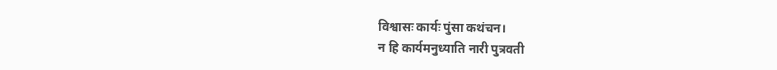विश्वासः कार्यः पुंसा कथंचन।
न हि कार्यमनुध्याति नारी पुत्रवती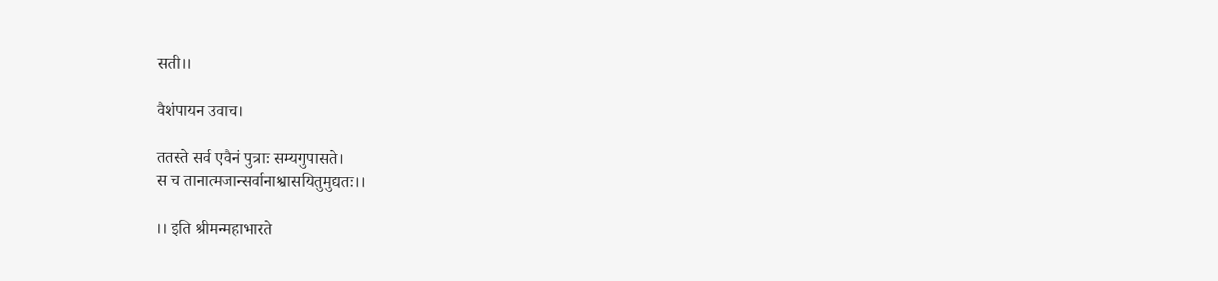सती।।

वैशंपायन उवाच।

ततस्ते सर्व एवैनं पुत्राः सम्यगुपासते।
स च तानात्मजान्सर्वानाश्वासयितुमुद्यतः।।

।। इति श्रीमन्महाभारते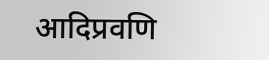आदिप्रवणि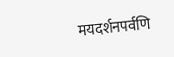मयदर्शनपर्वणि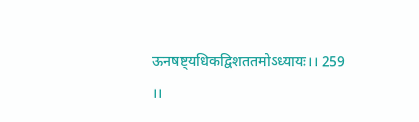ऊनषष्ट्यधिकद्विशततमोऽध्यायः।। 259 ।।